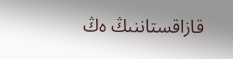قازاقستاننىڭ ەڭ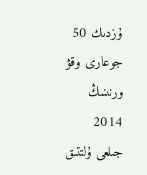ۇزدىك 50 جوعارى وقۋ ورنىنىڭ 2014 جىلعى ۇلتتىق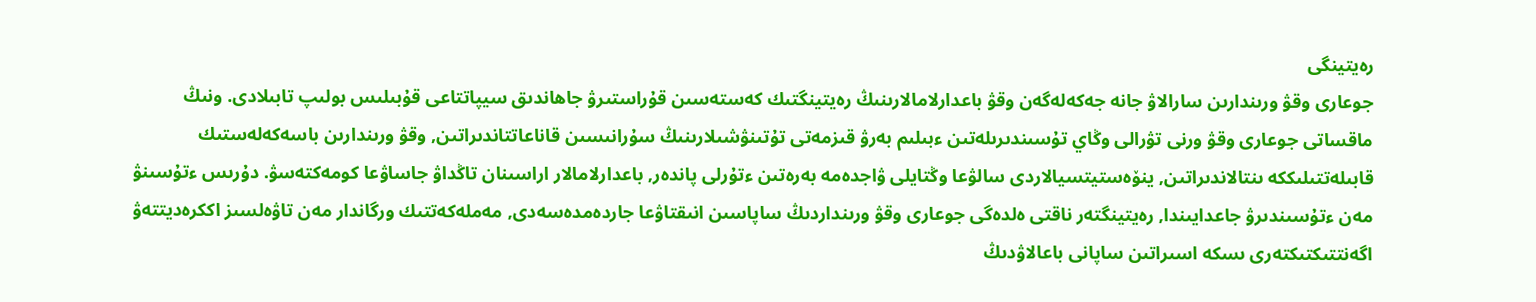رەيتينگى
جوعارى وقۋ ورىندارىن سارالاۋ جانە جەكەلەگەن وقۋ باعدارلامالارىنىڭ رەيتينگتىك كەستەسىن قۇراستىرۋ جاھاندىق سيپاتتاعى قۇبىلىس بولىپ تابىلادى. ونىڭ ماقساتى جوعارى وقۋ ورنى تۋرالى وڭاي تۇسىندىرىلەتىن ءبىلىم بەرۋ قىزمەتى تۇتىنۋشىلارىنىڭ سۇرانىسىن قاناعاتتاندىراتىن, وقۋ ورىندارىن باسەكەلەستىك قابىلەتتىلىككە ىنتالاندىراتىن, ينۆەستيتسيالاردى سالۋعا وڭتايلى ۋاجدەمە بەرەتىن ءتۇرلى پاندەر, باعدارلامالار اراسىنان تاڭداۋ جاساۋعا كومەكتەسۋ. دۇرىس ءتۇسىنۋ مەن ءتۇسىندىرۋ جاعدايىندا, رەيتينگتەر ناقتى ەلدەگى جوعارى وقۋ ورىنداردىڭ ساپاسىن انىقتاۋعا جاردەمدەسەدى, مەملەكەتتىك ورگاندار مەن تاۋەلسىز اككرەديتتەۋ اگەنتتىكتىكتەرى ىسكە اسىراتىن ساپانى باعالاۋدىڭ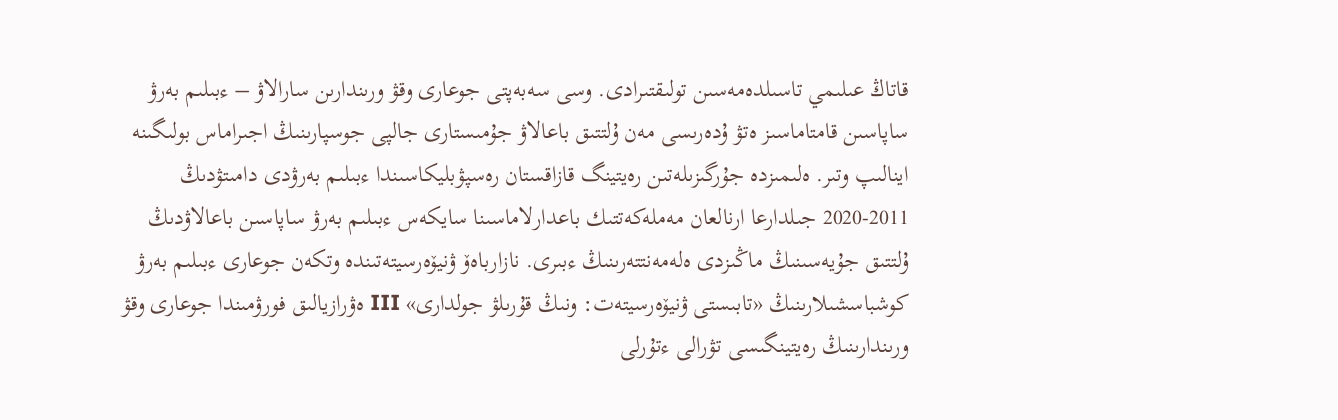قاتاڭ عىلىمي تاسىلدەمەسىن تولىقتىرادى. وسى سەبەپتى جوعارى وقۋ ورىندارىن سارالاۋ – ءبىلىم بەرۋ ساپاسىن قامتاماسىز ەتۋ ۇدەرىسى مەن ۇلتتىق باعالاۋ جۇمىستارى جالپى جوسپارىنىڭ اجىراماس بولىگىنە اينالىپ وتىر. ەلىمىزدە جۇرگىزىلەتىن رەيتينگ قازاقستان رەسپۋبليكاسىندا ءبىلىم بەرۋدى دامىتۋدىڭ 2011-2020 جىلدارعا ارنالعان مەملەكەتتىك باعدارلاماسىنا سايكەس ءبىلىم بەرۋ ساپاسىن باعالاۋدىڭ ۇلتتىق جۇيەسىنىڭ ماڭىزدى ەلەمەنتتەرىنىڭ ءبىرى. نازارباەۆ ۋنيۆەرسيتەتىندە وتكەن جوعارى ءبىلىم بەرۋ كوشباسشىلارىنىڭ «تابىستى ۋنيۆەرسيتەت: ونىڭ قۇرىلۋ جولدارى» III ەۋرازيالىق فورۋمىندا جوعارى وقۋ ورىندارىنىڭ رەيتينگىسى تۋرالى ءتۇرلى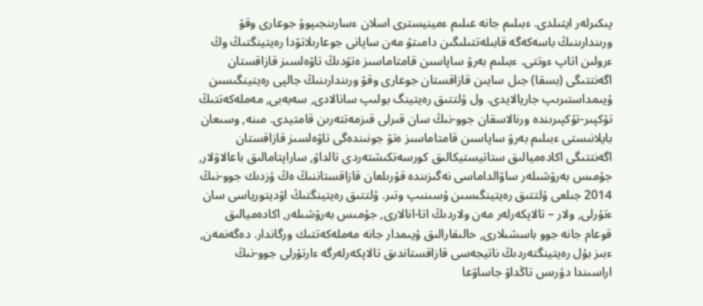پىكىرلەر ايتىلدى. ءبىلىم جانە عىلىم ءمينيسترى اسلان ءسارىنجىپوۆ جوعارى وقۋ ورىندارىنىڭ باسەكەگە قابىلەتتىلىگىن دامىتۋ مەن ساپانى جوعارىلاتۋدا رەيتينگتىڭ وڭ ءرولىن اتاپ ءوتتى. ءبىلىم بەرۋ ساپاسىن قامتاماسىز ەتۋدىڭ تاۋەلسىز قازاقستان اگەنتتىگى (بسقا) جىل سايىن قازاقستان جوعارى وقۋ ورىندارىنىڭ جالپى رەيتينگىسىن ۇيىمداستىرىپ جاريالايدى. ول ۇلتتىق رەيتينگ بولىپ سانالادى, سەبەبى, مەملەكەتتىڭ تۇكپىر-تۇكپىرىندە ورنالاسقان جوو-نىڭ سان قىرلى قىزمەتتەرىن قامتيدى. مىنە, وسىعان بايلانىستى ءبىلىم بەرۋ ساپاسىن قامتاماسىز ەتۋ جونىندەگى تاۋەلسىز قازاقستان اگەنتتىگى اكادەميالىق ستاتيستيكالىق كورسەتكىشتەردى تالداۋ, ساراپتامالىق باعالاۋلار, جۇمىس بەرۋشىلەر ساۋالداماسى نەگىزىندە قۇرىلعان قازاقستاننىڭ ەڭ ۇزدىك جوو-نىڭ 2014 جىلعى ۇلتتىق رەيتينگىسىن ۇسىنىپ وتىر. ۇلتتىق رەيتينگتىڭ اۋديتورياسى سان ءتۇرلى, ولار – تالاپكەرلەر مەن ولاردىڭ اتا-انالارى, جۇمىس بەرۋشىلەر, اكادەميالىق قوعام جانە جوو باسشىلارى, حالىقارالىق ۇيىمدار جانە مەملەكەتتىك ورگاندار. دەگەنمەن, ءبىز بۇل رەيتينگتەردىڭ ناتيجەسى قازاقستاندىق تالاپكەرلەرگە ءارتۇرلى جوو-نىڭ اراسىندا دۇرىس تاڭداۋ جاساۋعا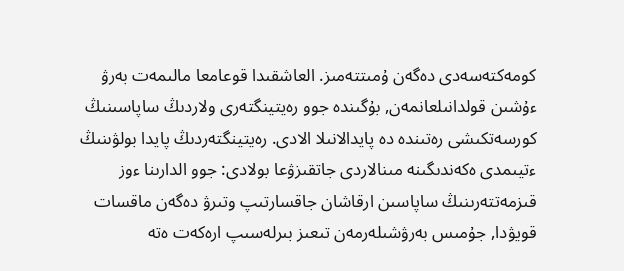كومەكتەسەدى دەگەن ۇمىتتەمىز. العاشقىدا قوعامعا مالىمەت بەرۋ ءۇشىن قولدانىلعانمەن, بۇگىندە جوو رەيتينگتەرى ولاردىڭ ساپاسىنىڭ كورسەتكىشى رەتىندە دە پايدالانىلا الادى. رەيتينگتەردىڭ پايدا بولۋىنىڭ ءتيىمدى ەكەندىگىنە مىنالاردى جاتقىزۋعا بولادى: جوو الدارىنا ءوز قىزمەتتەرىنىڭ ساپاسىن ارقاشان جاقسارتىپ وتىرۋ دەگەن ماقسات قويۋدا, جۇمىس بەرۋشىلەرمەن تىعىز بىرلەسىپ ارەكەت ەتە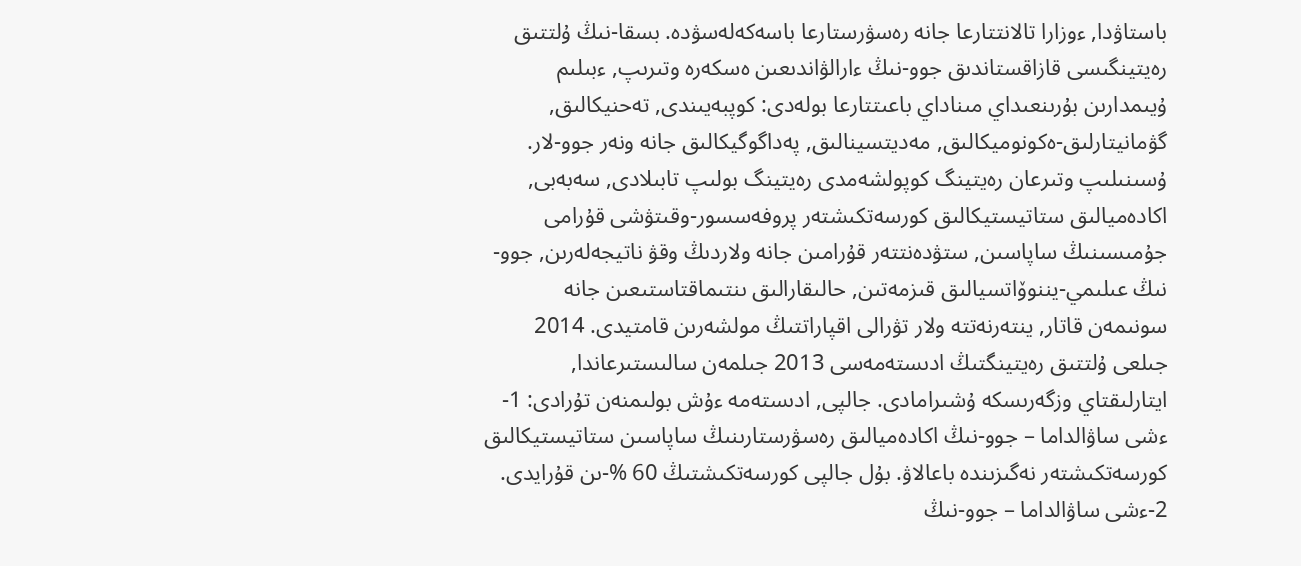باستاۋدا, ءوزارا تالانتتارعا جانە رەسۋرستارعا باسەكەلەسۋدە. بسقا-نىڭ ۇلتتىق رەيتينگىسى قازاقستاندىق جوو-نىڭ ءارالۋاندىعىن ەسكەرە وتىرىپ, ءبىلىم ۇيىمدارىن بۇرىنعىداي مىناداي باعىتتارعا بولەدى: كوپبەيىندى, تەحنيكالىق, گۋمانيتارلىق-ەكونوميكالىق, مەديتسينالىق, پەداگوگيكالىق جانە ونەر جوو-لار. ۇسىنىلىپ وتىرعان رەيتينگ كوپولشەمدى رەيتينگ بولىپ تابىلادى, سەبەبى, اكادەميالىق ستاتيستيكالىق كورسەتكىشتەر پروفەسسور-وقىتۋشى قۇرامى جۇمىسىنىڭ ساپاسىن, ستۋدەنتتەر قۇرامىن جانە ولاردىڭ وقۋ ناتيجەلەرىن, جوو-نىڭ عىلىمي-يننوۆاتسيالىق قىزمەتىن, حالىقارالىق ىنتىماقتاستىعىن جانە سونىمەن قاتار, ينتەرنەتتە ولار تۋرالى اقپاراتتىڭ مولشەرىن قامتيدى. 2014 جىلعى ۇلتتىق رەيتينگتىڭ ادىستەمەسى 2013 جىلمەن سالىستىرعاندا, ايتارلىقتاي وزگەرىسكە ۇشىرامادى. جالپى, ادىستەمە ءۇش بولىمنەن تۇرادى: 1-ءشى ساۋالداما – جوو-نىڭ اكادەميالىق رەسۋرستارىنىڭ ساپاسىن ستاتيستيكالىق كورسەتكىشتەر نەگىزىندە باعالاۋ. بۇل جالپى كورسەتكىشتىڭ 60 %-ىن قۇرايدى. 2-ءشى ساۋالداما – جوو-نىڭ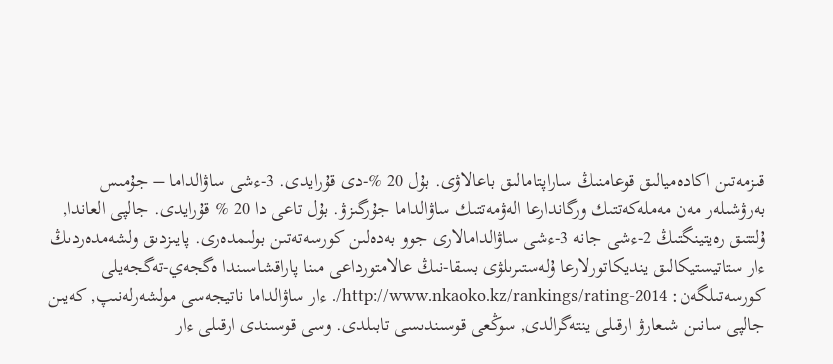قىزمەتىن اكادەميالىق قوعامنىڭ ساراپتامالىق باعالاۋى. بۇل 20 %-دى قۇرايدى. 3-ءشى ساۋالداما – جۇمىس بەرۋشىلەر مەن مەملەكەتتىك ورگاندارعا الەۋمەتتىك ساۋالداما جۇرگىزۋ. بۇل تاعى دا 20 % قۇرايدى. جالپى العاندا, ۇلتتىق رەيتينگتىڭ 2-ءشى جانە 3-ءشى ساۋالدامالارى جوو بەدەلىن كورسەتەتىن بولىمدەرى. پايىزدىق ولشەمدەردىڭ ءار ستاتيستيكالىق ينديكاتورلارعا ۇلەستىرىلۋى بسقا-نىڭ عالامتورداعى مىنا پاراقشاسىندا ەگجەي-تەگجەيلى كورسەتىلگەن: http://www.nkaoko.kz/rankings/rating-2014/. ءار ساۋالداما ناتيجەسى مولشەرلەنىپ, كەيىن جالپى سانىن شىعارۋ ارقىلى ينتەگرالدى, سوڭعى قوسىندىسى تابىلدى. وسى قوسىندى ارقىلى ءار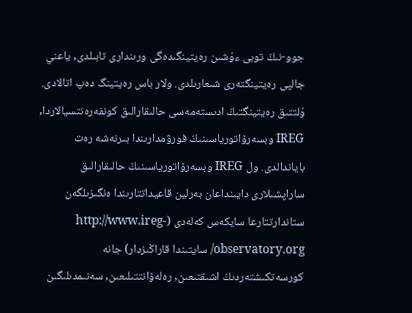جوو-نىڭ توبى ءۇشىن رەيتينگىدەگى ورىندارى تابىلدى, ياعني جالپى رەيتينگتەرى شىعارىلدى. ولار باس رەيتينگ دەپ اتالادى. ۇلتتىق رەيتينگتىڭ ادىستەمەسى حالىقارالىق كونفەرەنتسيالاردا, IREG وبسەرۆاتورياسىنىڭ فورۋمدارىندا بىرنەشە رەت باياندالدى. ول IREG وبسەرۆاتورياسىنىڭ حالىقارالىق ساراپشىلارى دايىنداعان بەرلين قاعيداتتارىندا ەنگىزىلگەن ستاندارتتارعا سايكەس كەلەدى (http://www.ireg-observatory.org/ سايتىندا قاراڭىزدار) جانە كورسەتكىشتەردىڭ اشىقتىعىن, رەلەۆانتتىلىعىن, سەنىمدىلىگىن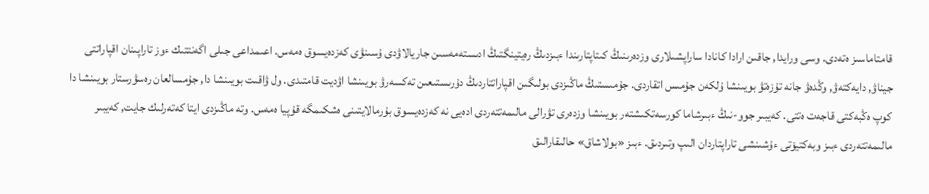قامتاماسىز ەتەدى. وسى ورايدا, جاقىن ارادا كانادا ساراپشىلارى وزدەرىنىڭ كىتاپتارىندا ءبىزدىڭ رەيتينگتىڭ ادىستەمەسىن جاريالاۋدى ۇسىنۋى كەزدەيسوق ەمەس. اعىمداعى جىلى اگەنتتىك ءوز تاراپىنان اقپاراتتى جيناۋ, دايەكتەۋ, وڭدەۋ جانە تۇزەتۋ بويىنشا ۇلكەن جۇمىس اتقاردى. جۇمىستىڭ ماڭىزدى بولىگىن اقپاراتتاردىڭ دۇرىستىعىن تەكسەرۋ بويىنشا اۋديت قامتىدى. ول ۋاقىت بويىنشا دا, جۇمسالعان رەسۋرستار بويىنشا دا كوپ ەڭبەكتى قاجەت ەتتى. كەيبىر جوو-نىڭ ءبىرشاما كورسەتكىشتەر بويىنشا وزدەرى تۋرالى مالىمەتتەردى ادەيى نە كەزدەيسوق بۇرمالايتىنى ەشكىمگە قۇپيا ەمەس. وتە ماڭىزدى ايتا كەتەرلىك جايت, كەيبىر مالىمەتتەردى ءبىز وبەكتيۆتى ءۇشىنشى تاراپتاردان الىپ وتىردىق. ءبىز «بولاشاق» حالىقارالىق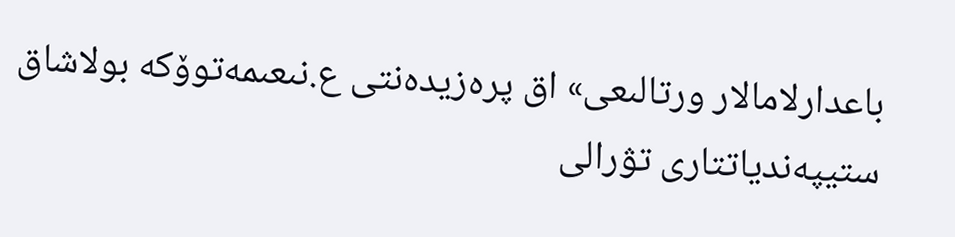باعدارلامالار ورتالىعى» اق پرەزيدەنتى ع.نىعىمەتوۆكە بولاشاق ستيپەندياتتارى تۋرالى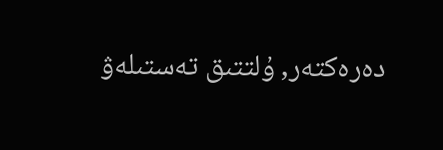دەرەكتەر, ۇلتتىق تەستىلەۋ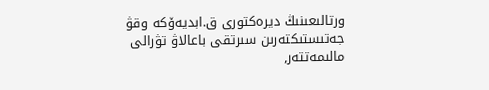ورتالىعىنىڭ ديرەكتورى ق.ابديەۆكە وقۋ جەتىستىكتەرىن سىرتقى باعالاۋ تۋرالى مالىمەتتەر,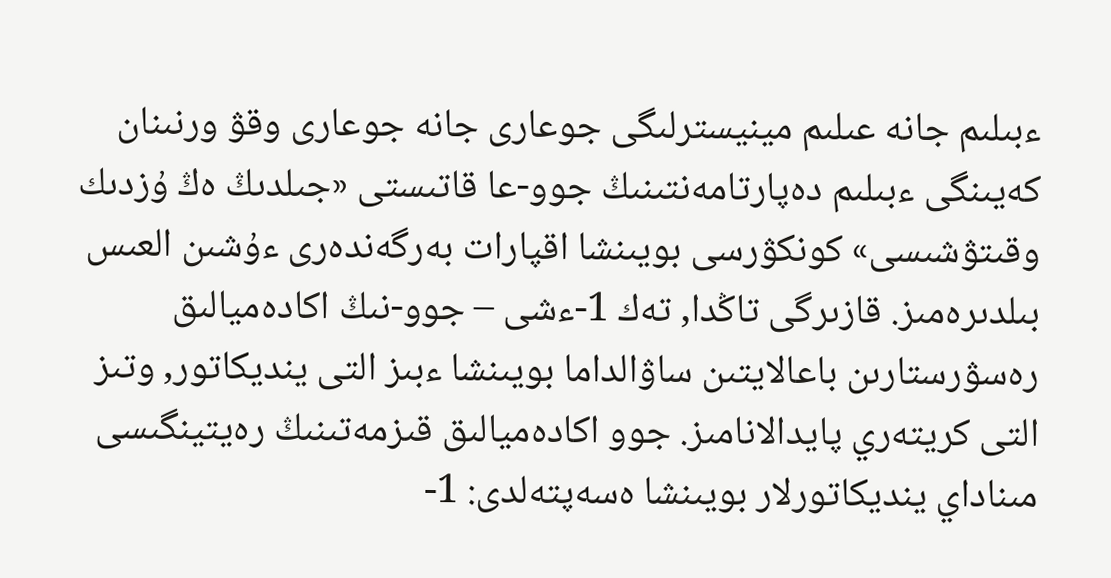ءبىلىم جانە عىلىم مينيسترلىگى جوعارى جانە جوعارى وقۋ ورنىنان كەيىنگى ءبىلىم دەپارتامەنتىنىڭ جوو-عا قاتىستى «جىلدىڭ ەڭ ۇزدىك وقىتۋشىسى» كونكۋرسى بويىنشا اقپارات بەرگەندەرى ءۇشىن العىس بىلدىرەمىز. قازىرگى تاڭدا, تەك 1-ءشى – جوو-نىڭ اكادەميالىق رەسۋرستارىن باعالايتىن ساۋالداما بويىنشا ءبىز التى ينديكاتور, وتىز التى كريتەري پايدالانامىز. جوو اكادەميالىق قىزمەتىنىڭ رەيتينگىسى مىناداي ينديكاتورلار بويىنشا ەسەپتەلدى: 1-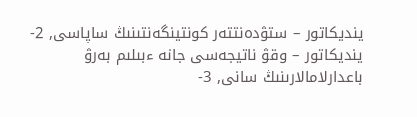ينديكاتور – ستۋدەنتتەر كونتينگەنتىنىڭ ساپاسى, 2-ينديكاتور – وقۋ ناتيجەسى جانە ءبىلىم بەرۋ باعدارلامالارىنىڭ سانى, 3-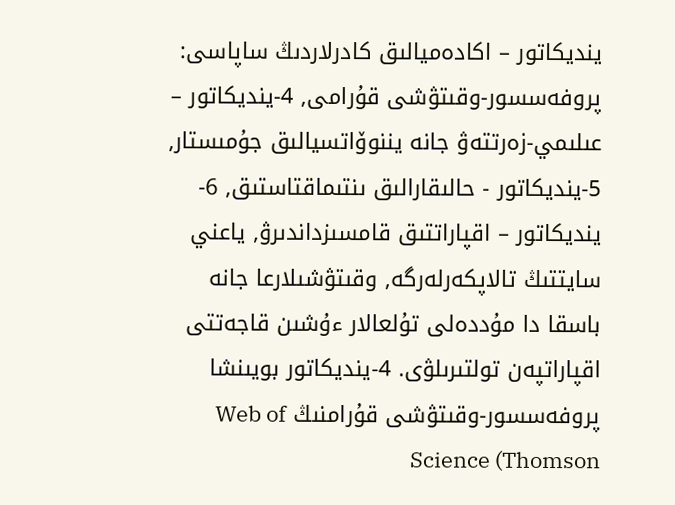ينديكاتور – اكادەميالىق كادرلاردىڭ ساپاسى: پروفەسسور-وقىتۋشى قۇرامى, 4-ينديكاتور – عىلىمي-زەرتتەۋ جانە يننوۆاتسيالىق جۇمىستار, 5-ينديكاتور - حالىقارالىق ىنتىماقتاستىق, 6-ينديكاتور – اقپاراتتىق قامسىزداندىرۋ, ياعني سايتتىڭ تالاپكەرلەرگە, وقىتۋشىلارعا جانە باسقا دا مۇددەلى تۇلعالار ءۇشىن قاجەتتى اقپاراتپەن تولتىرىلۋى. 4-ينديكاتور بويىنشا پروفەسسور-وقىتۋشى قۇرامنىڭ Web of Science (Thomson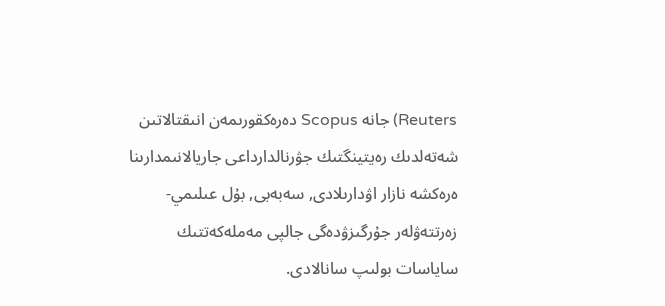Reuters) جانە Scopus دەرەكقورىمەن انىقتالاتىن شەتەلدىك رەيتينگتىك جۋرنالدارداعى جاريالانىمدارىنا ەرەكشە نازار اۋدارىلادى, سەبەبى, بۇل عىلىمي-زەرتتەۋلەر جۇرگىزۋدەگى جالپى مەملەكەتتىك ساياسات بولىپ سانالادى.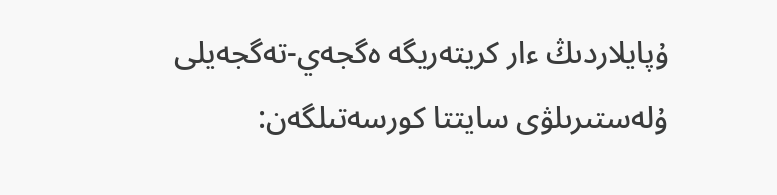ۇپايلاردىڭ ءار كريتەريگە ەگجەي-تەگجەيلى ۇلەستىرىلۋى سايتتا كورسەتىلگەن: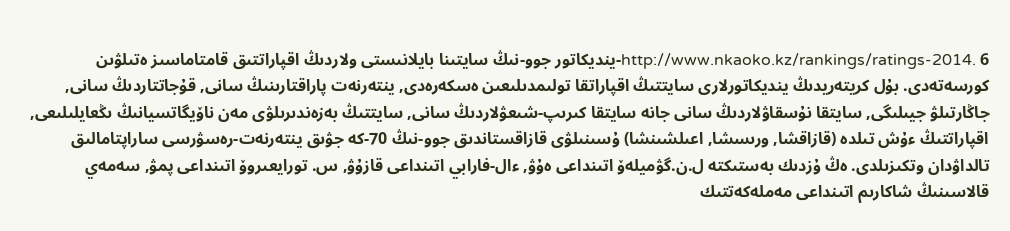http://www.nkaoko.kz/rankings/ratings-2014. 6-ينديكاتور جوو-نىڭ سايتىنا بايلانىستى ولاردىڭ اقپاراتتىق قامتاماسىز ەتىلۋىن كورسەتەدى. بۇل كريتەريدىڭ ينديكاتورلارى سايتتىڭ اقپاراتقا تولىمدىلىعىن ەسكەرەدى, ينتەرنەت پاراقتارىنىڭ سانى, قۇجاتتاردىڭ سانى, جاڭارتىلۋ جيىلىگى, سايتقا نۇسقاۋلاردىڭ سانى جانە سايتقا كىرىپ-شىعۋلاردىڭ سانى, سايتتىڭ بەزەندىرىلۋى مەن ناۆيگاتسيانىڭ ىڭعايلىلىعى, اقپاراتتىڭ ءۇش تىلدە (قازاقشا, ورىسشا, اعىلشىنشا) ۇسىنىلۋى قازاقستاندىق جوو-نىڭ 70-كە جۋىق ينتەرنەت-رەسۋرسى ساراپتامالىق تالداۋدان وتكىزىلدى. ەڭ ۇزدىك بەستىكتە ل.ن.گۋميلەۆ اتىنداعى ەۇۋ, ءال-فارابي اتىنداعى قازۇۋ, س. تورايعىروۆ اتىنداعى پمۋ, سەمەي قالاسىنىڭ شاكارىم اتىنداعى مەملەكەتتىك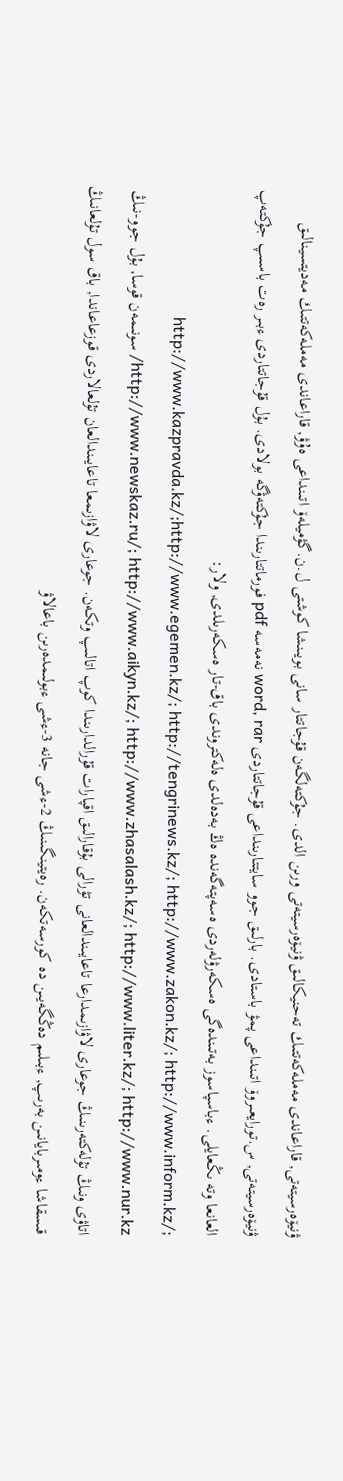ۋنيۆەرسيتەتى, قاراعاندى مەملەكەتتىك تەحنيكالىق ۋنيۆەرسيتەتى ورىن الدى. جۇكتەلگەن قۇجاتتار سانى بويىنشا كوشتى ل.ن.گۋميلەۆ اتىنداعى ەۇۋ, قاراعاندى مەملەكەتتىك مەديتسينالىق ۋنيۆەرسيتەتى, س.تورايعىروۆ اتىنداعى پمۋ باستادى. بارلىق جوو سايتتارىنداعى قۇجاتتاردى word, rar نەمەسە pdf فورماتتارىندا جۇكتەۋگە بولادى. بۇل قۇجاتتاردى ءبىر رەت باسىپ جۇكتەپ العانعا وتە ىڭعايلى. ءباسپاسوز بەتىندەگى ەسكەرۋلەردى ەسەپتەگەندە ەڭ بەدەلدى ەلەكتروندى باق-تار ەسكەرىلدى, ولار: http://www.kazpravda.kz/;http://www.egemen.kz/; http://tengrinews.kz/; http://www.zakon.kz/; http://www.inform.kz/; http://www.newskaz.ru/; http://www.aikyn.kz/; http://www.zhasalash.kz/; http://www.liter.kz/; http://www.nur.kz/ سونىمەن قوسا, بۇل جوو-نىڭ اتاۋى ونىڭ تۇلەكتەرىنىڭ جوعارى لاۋازىمدارعا تاعايىندالعانى تۋرالى بۇقارالىق اقپارات قۇرالدارىندا كوپ اتالىپ وتكەن. جوعارى لاۋازىمعا تاعايىندالعان تۇلعالاردى قوزعاعاندا, باق سول تۇلعانىڭ قىسقاشا ءومىربايانىن بەرىپ, ءبىلىم دەڭگەيىن دە كورسەتكەن. رەيتينگىنىڭ 2-ءشى جانە 3-ءشى ءبولىمدەرىن باعالاۋ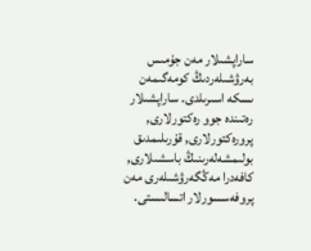ساراپشىلار مەن جۇمىس بەرۋشىلەردىڭ كومەگىمەن ىسكە اسىرىلدى. ساراپشىلار رەتىندە جوو رەكتورلارى, پرورەكتورلارى, قۇرىلىمدىق بولىمشەلەرىنىڭ باسشىلارى, كافەدرا مەڭگەرۋشىلەرى مەن پروفەسسورلار اتسالىستى.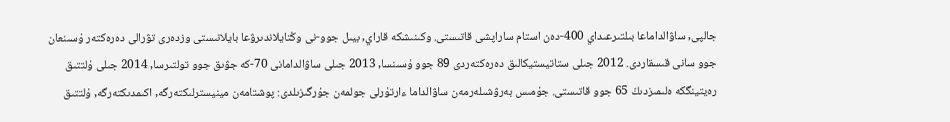جالپى, ساۋالداماعا بىلتىرعىداي 400-دەن استام ساراپشى قاتىستى. وكىنىشكە قاراي, بيىل جوو-نى وڭتايلاندىرۋعا بايلانىستى وزدەرى تۋرالى دەرەكتەر ۇسىنعان جوو سانى قىسقاردى. 2012 جىلى ستاتيستيكالىق دەرەكتەردى 89 جوو ۇسىنسا, 2013 جىلى ساۋالدامانى 70-كە جۋىق جوو تولتىرسا, 2014 جىلى ۇلتتىق رەيتينگكە ەلىمىزدىڭ 65 جوو قاتىستى. جۇمىس بەرۋشىلەرمەن ساۋالداما ءارتۇرلى جولمەن جۇرگىزىلدى: پوشتامەن مينيسترلىكتەرگە, اكىمدىكتەرگە, ۇلتتىق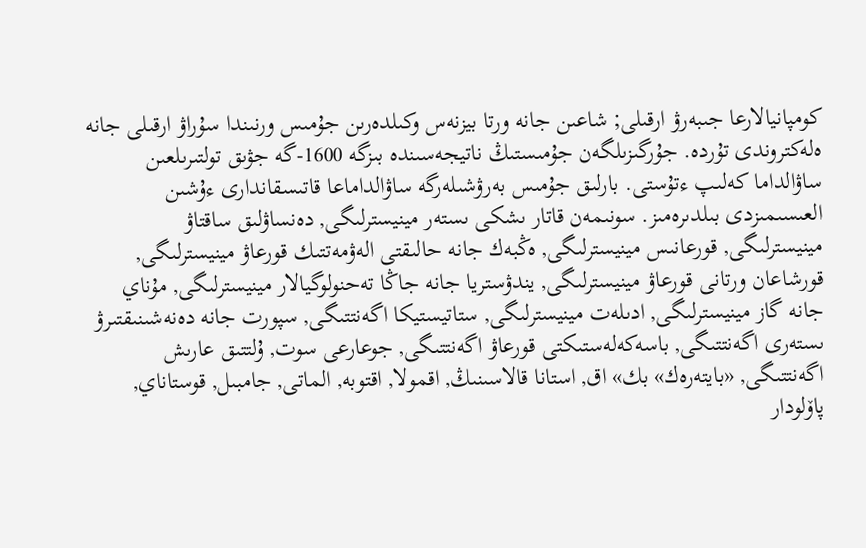كومپانيالارعا جىبەرۋ ارقىلى; شاعىن جانە ورتا بيزنەس وكىلدەرىن جۇمىس ورنىندا سۇراۋ ارقىلى جانە ەلەكتروندى تۇردە. جۇرگىزىلگەن جۇمىستىڭ ناتيجەسىندە بىزگە 1600-گە جۋىق تولتىرىلعىن ساۋالداما كەلىپ ءتۇستى. بارلىق جۇمىس بەرۋشىلەرگە ساۋالداماعا قاتىسقاندارى ءۇشىن العىسىمىزدى بىلدىرەمىز. سونىمەن قاتار ىشكى ىستەر مينيسترلىگى, دەنساۋلىق ساقتاۋ مينيسترلىگى, قورعانىس مينيسترلىگى, ەڭبەك جانە حالىقتى الەۋمەتتىك قورعاۋ مينيسترلىگى, قورشاعان ورتانى قورعاۋ مينيسترلىگى, يندۋستريا جانە جاڭا تەحنولوگيالار مينيسترلىگى, مۇناي جانە گاز مينيسترلىگى, ادىلەت مينيسترلىگى, ستاتيستيكا اگەنتتىگى, سپورت جانە دەنەشىنىقتىرۋ ىستەرى اگەنتتىگى, باسەكەلەستىكتى قورعاۋ اگەنتتىگى, جوعارعى سوت, ۇلتتىق عارىش اگەنتتىگى, «بايتەرەك» بك» اق, استانا قالاسىنىڭ, اقمولا, اقتوبە, الماتى, جامبىل, قوستاناي, پاۆلودار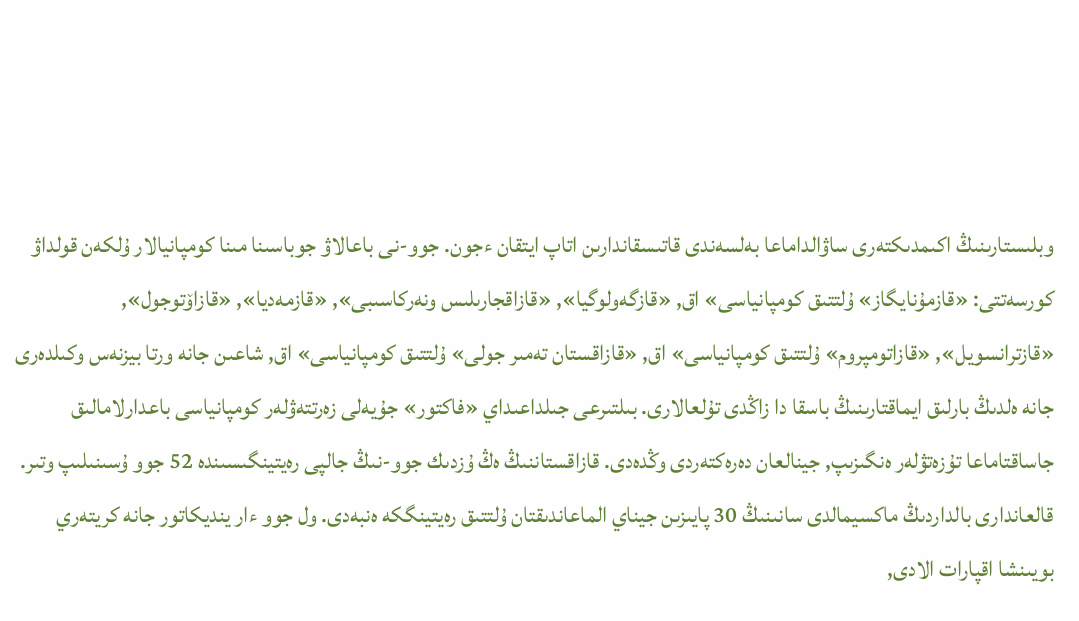وبلىستارىنىڭ اكىمدىكتەرى ساۋالداماعا بەلسەندى قاتىسقاندارىن اتاپ ايتقان ءجون. جوو-نى باعالاۋ جوباسىنا مىنا كومپانيالار ۇلكەن قولداۋ كورسەتتى: «قازمۇنايگاز» ۇلتتىق كومپانياسى» اق, «قازگەولوگيا», «قازاقجارىلىس ونەركاسىبى», «قازمەديا», «قازاۆتوجول», «قازترانسويل», «قازاتومپروم» ۇلتتىق كومپانياسى» اق, «قازاقستان تەمىر جولى» ۇلتتىق كومپانياسى» اق, شاعىن جانە ورتا بيزنەس وكىلدەرى جانە ەلدىڭ بارلىق ايماقتارىنىڭ باسقا دا زاڭدى تۇلعالارى. بىلتىرعى جىلداعىداي «فاكتور» جۇيەلى زەرتتەۋلەر كومپانياسى باعدارلامالىق جاساقتاماعا تۇزەتۋلەر ەنگىزىپ, جينالعان دەرەكتەردى وڭدەدى. قازاقستاننىڭ ەڭ ۇزدىك جوو-نىڭ جالپى رەيتينگىسىندە 52 جوو ۇسىنىلىپ وتىر. قالعاندارى بالداردىڭ ماكسيمالدى سانىنىڭ 30 پايىزىن جيناي الماعاندىقتان ۇلتتىق رەيتينگكە ەنبەدى. ول جوو ءار ينديكاتور جانە كريتەري بويىنشا اقپارات الادى,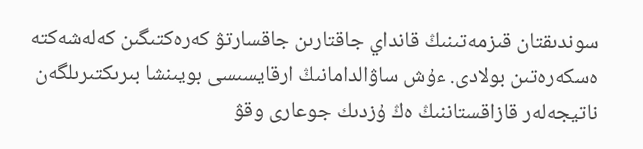سوندىقتان قىزمەتىنىڭ قانداي جاقتارىن جاقسارتۋ كەرەكتىگىن كەلەشەكتە ەسكەرەتىن بولادى. ءۇش ساۋالدامانىڭ ارقايسىسى بويىنشا بىرىكتىرىلگەن ناتيجەلەر قازاقستاننىڭ ەڭ ۇزدىك جوعارى وقۋ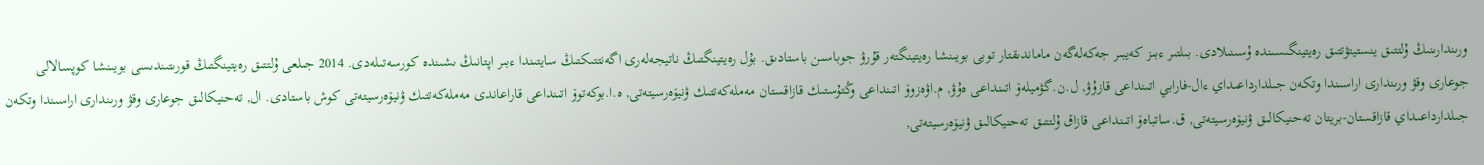ورىندارىنىڭ ۇلتتىق ينستيتۋتتىق رەيتينگىسىندە ۇسىنىلادى. بىلتىر ءبىز كەيبىر جەكەلەگەن ماماندىقتار توبى بويىنشا رەيتينگتەر قۇرۋ جوباسىن باستادىق. بۇل رەيتينگتىڭ ناتيجەلەرى اگەنتتىكتىڭ سايتىندا ءبىر اپتانىڭ ىشىندە كورسەتىلەدى. 2014 جىلعى ۇلتتىق رەيتينگتىڭ قورىتىندىسى بويىنشا كوپسالالى جوعارى وقۋ ورىندارى اراسىندا وتكەن جىلدارداعىداي ءال-فارابي اتىنداعى قازۇۋ, ل.ن.گۋميلەۆ اتىنداعى ەۇۋ, م.اۋەزوۆ اتىنداعى وڭتۇستىك قازاقستان مەملەكەتتىك ۋنيۆەرسيتەتى, ە.ا.بوكەتوۆ اتىنداعى قاراعاندى مەملەكەتتىك ۋنيۆەرسيتەتى كوش باستادى. ال, تەحنيكالىق جوعارى وقۋ ورىندارى اراسىندا وتكەن جىلدارداعىداي قازاقستان-بريتان تەحنيكالىق ۋنيۆەرسيتەتى, ق.ساتباەۆ اتىنداعى قازاق ۇلتتىق تەحنيكالىق ۋنيۆەرسيتەتى,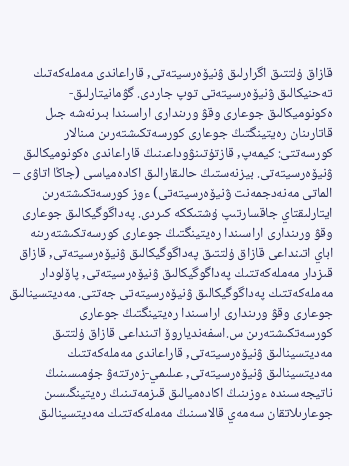قازاق ۇلتتىق اگرارلىق ۋنيۆەرسيتەتى, قاراعاندى مەملەكەتىك تەحنيكالىق ۋنيۆەرسيتەتى توپ جاردى. گۋمانيتارلىق-ەكونوميكالىق جوعارى وقۋ ورىندارى اراسىندا بىرنەشە جىل قاتارىنان رەيتينگتىڭ جوعارى كورسەتكىشتەرىن مىنالار كورسەتتى: كيمەپ, قازتۇتىنۋوداعىنىڭ قاراعاندى ەكونوميكالىق ۋنيۆەرسيتەتى. بيزنەستىڭ حالىقارالىق اكادەمياسى (جاڭا اتاۋى – الماتى مەنەدجمەنت ۋنيۆەرسيتەتى) ءوز كورسەتكىشتەرىن ايتارلىقتاي جاقسارتىپ ۇشتىككە كىردى. پەداگوگيكالىق جوعارى وقۋ ورىندارى اراسىندا رەيتينگتىڭ جوعارى كورسەتكىشتەرىنە اباي اتىنداعى قازاق ۇلتتىق پەداگوگيكالىق ۋنيۆەرسيتەتى, قازاق قىزدار مەملەكەتتىك پەداگوگيكالىق ۋنيۆەرسيتەتى, پاۆلودار مەملەكەتتىك پەداگوگيكالىق ۋنيۆەرسيتەتى جەتتى. مەديتسينالىق جوعارى وقۋ ورىندارى اراسىندا رەيتينگتىڭ جوعارى كورسەتكىشتەرىن س.اسفەندياروۆ اتىنداعى قازاق ۇلتتىق مەديتسينالىق ۋنيۆەرسيتەتى, قاراعاندى مەملەكەتتىك مەديتسينالىق ۋنيۆەرسيتەتى, عىلىمي-زەرتتەۋ جۇمىسىنىڭ ناتيجەسىندە ءوزىنىڭ اكادەميالىق قىزمەتىنىڭ رەيتينگىسىن جوعارىلاتقان سەمەي قالاسىنىڭ مەملەكەتتىك مەديتسينالىق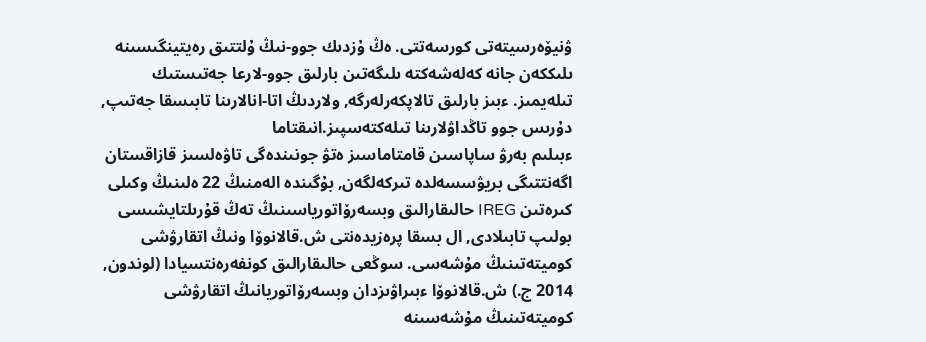ۋنيۆەرسيتەتى كورسەتتى. ەڭ ۇزدىك جوو-نىڭ ۇلتتىق رەيتينگىسىنە ىلىككەن جانە كەلەشەكتە ىلىگەتىن بارلىق جوو-لارعا جەتىستىك تىلەيمىز. ءبىز بارلىق تالاپكەرلەرگە, ولاردىڭ اتا-انالارىنا تابىسقا جەتىپ, دۇرىس جوو تاڭداۋلارىنا تىلەكتەسپىز.انىقتاما
ءبىلىم بەرۋ ساپاسىن قامتاماسىز ەتۋ جونىندەگى تاۋەلسىز قازاقستان اگەنتتىگى بريۋسسەلدە تىركەلگەن, بۇگىندە الەمنىڭ 22 ەلىنىڭ وكىلى كىرەتىن IREG حالىقارالىق وبسەرۆاتورياسىنىڭ تەڭ قۇرىلتايشىسى بولىپ تابىلادى, ال بسقا پرەزيدەنتى ش.قالانوۆا ونىڭ اتقارۋشى كوميتەتىنىڭ مۇشەسى. سوڭعى حالىقارالىق كونفەرەنتسيادا (لوندون, 2014 ج.) ش.قالانوۆا ءبىراۋىزدان وبسەرۆاتوريانىڭ اتقارۋشى كوميتەتىنىڭ مۇشەسىنە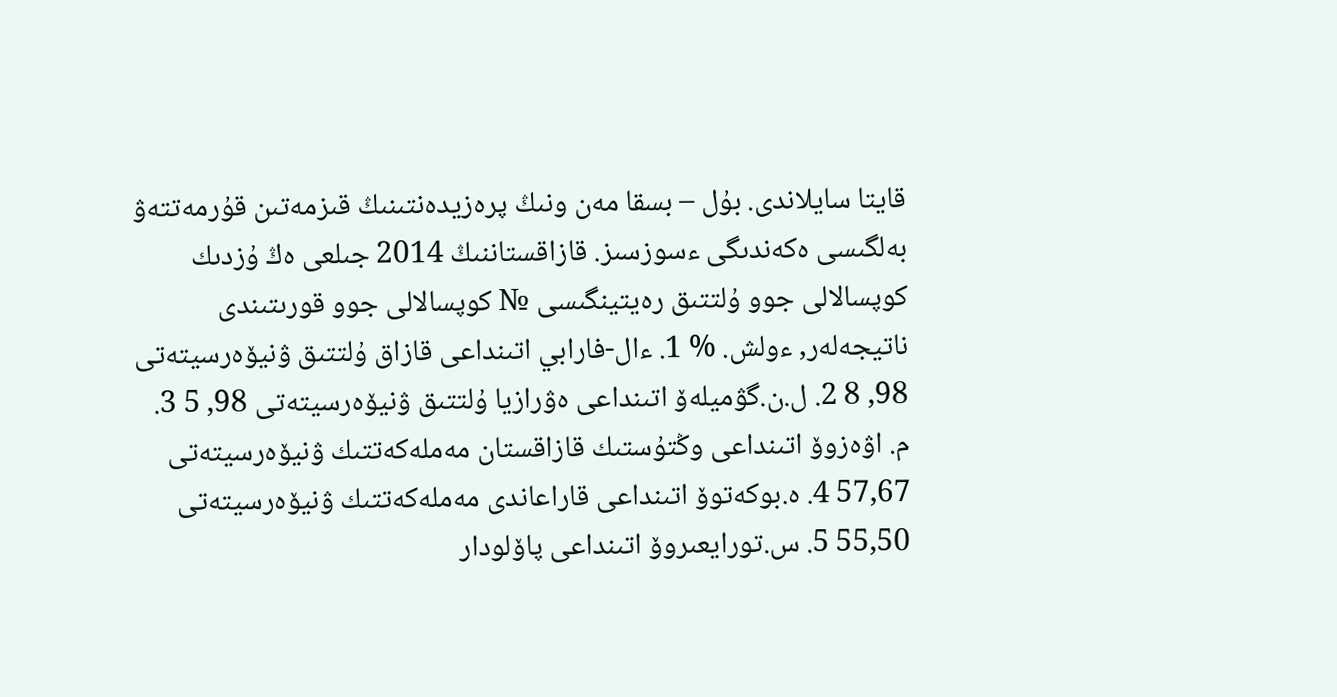قايتا سايلاندى. بۇل – بسقا مەن ونىڭ پرەزيدەنتىنىڭ قىزمەتىن قۇرمەتتەۋ بەلگىسى ەكەندىگى ءسوزسىز. قازاقستاننىڭ 2014 جىلعى ەڭ ۇزدىك كوپسالالى جوو ۇلتتىق رەيتينگىسى № كوپسالالى جوو قورىتىندى ناتيجەلەر, ءولش. % 1. ءال-فارابي اتىنداعى قازاق ۇلتتىق ۋنيۆەرسيتەتى 98, 8 2. ل.ن.گۋميلەۆ اتىنداعى ەۋرازيا ۇلتتىق ۋنيۆەرسيتەتى 98, 5 3. م. اۋەزوۆ اتىنداعى وڭتۇستىك قازاقستان مەملەكەتتىك ۋنيۆەرسيتەتى 57,67 4. ە.بوكەتوۆ اتىنداعى قاراعاندى مەملەكەتتىك ۋنيۆەرسيتەتى 55,50 5. س.تورايعىروۆ اتىنداعى پاۆلودار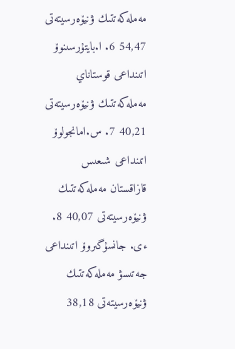مەملەكەتتىك ۋنيۆەرسيتەتى 54,47 6. ا.بايتۇرسىنوۆ اتىنداعى قوستاناي مەملەكەتتىك ۋنيۆەرسيتەتى 40,21 7. س.امانجولوۆ اتىنداعى شىعىس قازاقستان مەملەكەتتىك ۋنيۆەرسيتەتى 40,07 8. ءى. جانسۇگىروۆ اتىنداعى جەتىسۋ مەملەكەتتىك ۋنيۆەرسيتەتى 38,18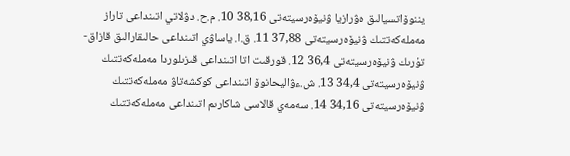يننوۆاتسيالىق ەۋرازيا ۋنيۆەرسيتەتى 38,16 10. م.ح. دۋلاتي اتىنداعى تاراز مەملەكەتتىك ۋنيۆەرسيتەتى 37,88 11. ق.ا. ياساۋي اتىنداعى حالىقارالىق قازاق-تۇرىك ۋنيۆەرسيتەتى 36,4 12. قورقىت اتا اتىنداعى قىزىلوردا مەملەكەتتىك ۋنيۆەرسيتەتى 34,4 13. ش.ءۋاليحانوۆ اتىنداعى كوكشەتاۋ مەملەكەتتىك ۋنيۆەرسيتەتى 34,16 14. سەمەي قالاسى شاكارىم اتىنداعى مەملەكەتتىك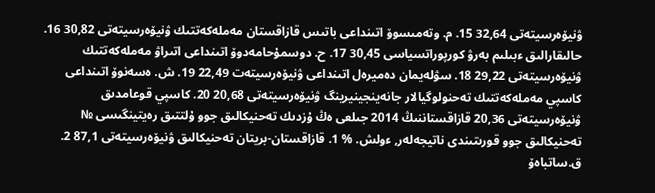ۋنيۆەرسيتەتى 32,64 15. م. وتەمىسوۆ اتىنداعى باتىس قازاقستان مەملەكەتتىك ۋنيۆەرسيتەتى 30,82 16. حالىقارالىق ءبىلىم بەرۋ كورپوراتسياسى 30,45 17. ح. دوسمۇحامەدوۆ اتىنداعى اتىراۋ مەملەكەتتىك ۋنيۆەرسيتەتى 29,22 18. سۋلەيمان دەميرەل اتىنداعى ۋنيۆەرسيتەت 22,49 19. ش. ەسەنوۆ اتىنداعى كاسپي مەملەكەتتىك تەحنولوگيالار جانەينجينيرينگ ۋنيۆەرسيتەتى 20,68 20. كاسپي قوعامدىق ۋنيۆەرسيتەتى 20,36 قازاقستاننىڭ 2014 جىلعى ەڭ ۇزدىك تەحنيكالىق جوو ۇلتتىق رەيتينگىسى № تەحنيكالىق جوو قورىتىندى ناتيجەلەر, ءولش. % 1. قازاقستان-بريتان تەحنيكالىق ۋنيۆەرسيتەتى 87,1 2. ق.ساتباەۆ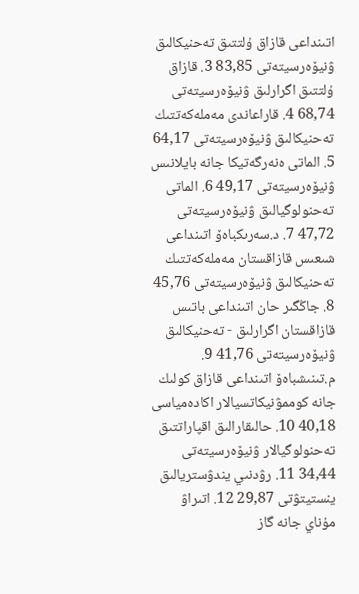اتىنداعى قازاق ۇلتتىق تەحنيكالىق ۋنيۆەرسيتەتى 83,85 3. قازاق ۇلتتىق اگرارلىق ۋنيۆەرسيتەتى 68,74 4. قاراعاندى مەملەكەتتىك تەحنيكالىق ۋنيۆەرسيتەتى 64,17 5. الماتى ەنەرگەتيكا جانە بايلانىس ۋنيۆەرسيتەتى 49,17 6. الماتى تەحنولوگيالىق ۋنيۆەرسيتەتى 47,72 7. د.سەرىكباەۆ اتىنداعى شىعىس قازاقستان مەملەكەتتىك تەحنيكالىق ۋنيۆەرسيتەتى 45,76 8. جاڭگىر حان اتىنداعى باتىس قازاقستان اگرارلىق - تەحنيكالىق ۋنيۆەرسيتەتى 41,76 9. م.تىنىشباەۆ اتىنداعى قازاق كولىك جانە كوممۋنيكاتسيالار اكادەمياسى 40,18 10. حالىقارالىق اقپاراتتىق تەحنولوگيالار ۋنيۆەرسيتەتى 34,44 11. رۋدنىي يندۋستريالىق ينستيتۋتى 29,87 12. اتىراۋ مۇناي جانە گاز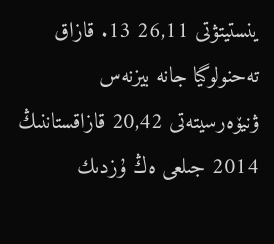ينستيتۋتى 26,11 13. قازاق تەحنولوگيا جانە بيزنەس ۋنيۆەرسيتەتى 20,42 قازاقستاننىڭ 2014 جىلعى ەڭ ۇزدىك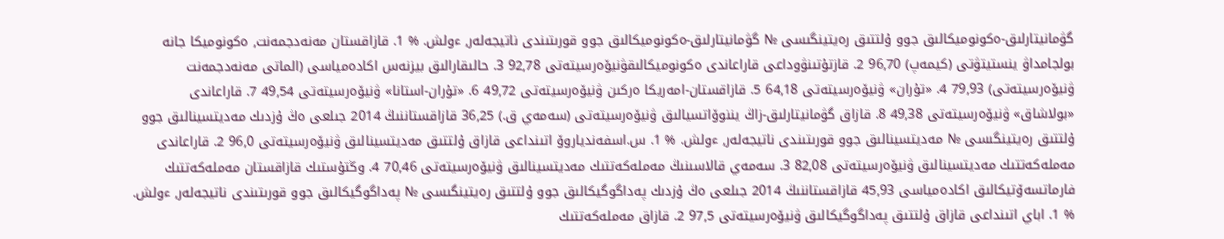گۋمانيتارلىق-ەكونوميكالىق جوو ۇلتتىق رەيتينگىسى № گۋمانيتارلىق-ەكونوميكالىق جوو قورىتىندى ناتيجەلەر, ءولش. % 1. قازاقستان مەنەدجمەنت, ەكونوميكا جانە بولجامداۋ ينستيتۋتى (كيمەپ) 96,70 2. قازتۇتىنۋوداعى قاراعاندى ەكونوميكالىقۋنيۆەرسيتەتى 92,78 3. حالىقارالىق بيزنەس اكادەمياسى (الماتى مەنەدجمەنت ۋنيۆەرسيتەتى) 79,93 4. «تۇران» ۋنيۆەرسيتەتى 64,18 5. قازاقستان-امەريكا ەركىن ۋنيۆەرسيتەتى 49,72 6. «تۇران-استانا» ۋنيۆەرسيتەتى 49,54 7. قاراعاندى «بولاشاق» ۋنيۆەرسيتەتى 49,38 8. قازاق گۋمانيتارلىق-زاڭ يننوۆاتسيالىق ۋنيۆەرسيتەتى (سەمەي ق.) 36,25 قازاقستاننىڭ 2014 جىلعى ەڭ ۇزدىك مەديتسينالىق جوو ۇلتتىق رەيتينگىسى № مەديتسينالىق جوو قورىتىندى ناتيجەلەر, ءولش. % 1. س.اسفەندياروۆ اتىنداعى قازاق ۇلتتىق مەديتسينالىق ۋنيۆەرسيتەتى 96,0 2. قاراعاندى مەملەكەتتىك مەديتسينالىق ۋنيۆەرسيتەتى 82,08 3. سەمەي قالاسىنىڭ مەملەكەتتىك مەديتسينالىق ۋنيۆەرسيتەتى 70,46 4. وڭتۇستىك قازاقستان مەملەكەتتىك فارماتسەۆتيكالىق اكادەمياسى 45,93 قازاقستاننىڭ 2014 جىلعى ەڭ ۇزدىك پەداگوگيكالىق جوو ۇلتتىق رەيتينگىسى № پەداگوگيكالىق جوو قورىتىندى ناتيجەلەر, ءولش. % 1. اباي اتىنداعى قازاق ۇلتتىق پەداگوگيكالىق ۋنيۆەرسيتەتى 97,5 2. قازاق مەملەكەتتىك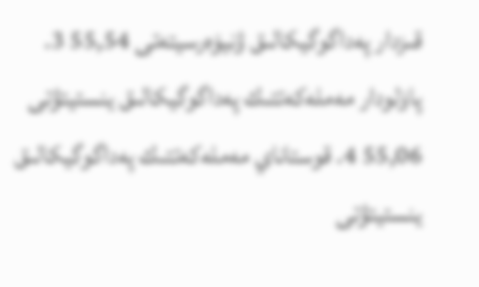قىزدار پەداگوگيكالىق ۋنيۆەرسيتەتى 55,54 3. پاۆلودار مەملەكەتتىك پەداگوگيكالىق ينستيتۋتى 55,06 4. قوستاناي مەملەكەتتىك پەداگوگيكالىق ينستيتۋتى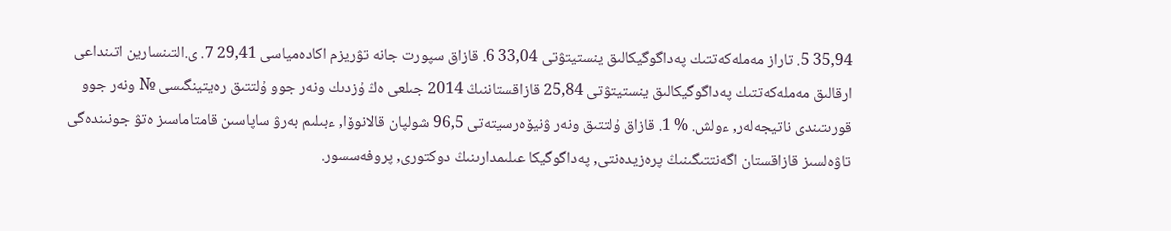35,94 5. تاراز مەملەكەتتىك پەداگوگيكالىق ينستيتۋتى 33,04 6. قازاق سپورت جانە تۋريزم اكادەمياسى 29,41 7. ى.التىنسارين اتىنداعى ارقالىق مەملەكەتتىك پەداگوگيكالىق ينستيتۋتى 25,84 قازاقستاننىڭ 2014 جىلعى ەڭ ۇزدىك ونەر جوو ۇلتتىق رەيتينگىسى № ونەر جوو قورىتىندى ناتيجەلەر, ءولش. % 1. قازاق ۇلتتىق ونەر ۋنيۆەرسيتەتى 96,5 شولپان قالانوۆا, ءبىلىم بەرۋ ساپاسىن قامتاماسىز ەتۋ جونىندەگى تاۋەلسىز قازاقستان اگەنتتىگىنىڭ پرەزيدەنتى, پەداگوگيكا عىلىمدارىنىڭ دوكتورى, پروفەسسور.